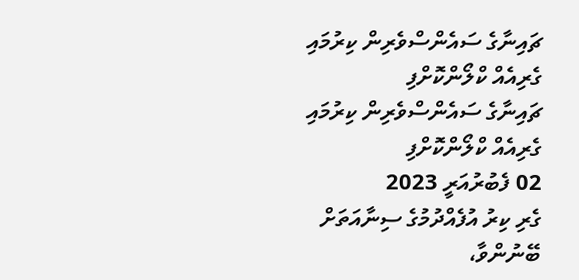ޗައިނާގެ ސައެންސްވެރިން ކިރުމައި ގެރިއެއް ކްލޯންކޮށްފި
ޗައިނާގެ ސައެންސްވެރިން ކިރުމައި ގެރިއެއް ކްލޯންކޮށްފި
02 ފެބުރުއަރީ 2023
ގެރި ކިރު އުފެއްދުމުގެ ސިނާއަތަށް ބޭނުންވާ،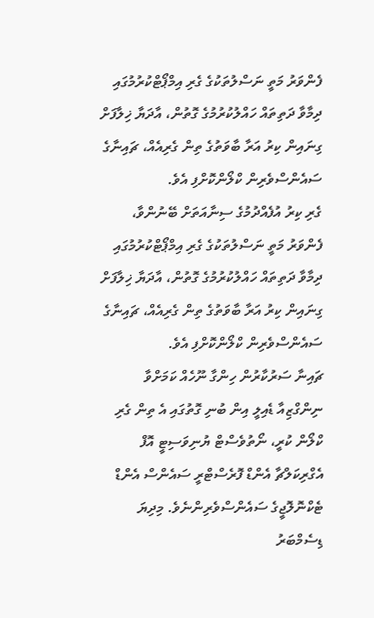ފެންވަރު މަތީ ނަސްލުތަކުގެ ގެރި އިމްޕޯޓްކުރުމުގައި ދިމާވާ ދަތިތައް ހައްލުކުރުމުގެ ގޮތުން، އާދަޔާ ޚިލާފަށް ގިނައިން ކިރު އަރާ ބާވަތުގެ ތިން ގެރިއެއް، ޗައިނާގެ ސައެންސްވެރިން ކްލޯންކޮށްފި އެވެ.
ގެރި ކިރު އުފެއްދުމުގެ ސިނާއަތަށް ބޭނުންވާ، ފެންވަރު މަތީ ނަސްލުތަކުގެ ގެރި އިމްޕޯޓްކުރުމުގައި ދިމާވާ ދަތިތައް ހައްލުކުރުމުގެ ގޮތުން، އާދަޔާ ޚިލާފަށް ގިނައިން ކިރު އަރާ ބާވަތުގެ ތިން ގެރިއެއް، ޗައިނާގެ ސައެންސްވެރިން ކްލޯންކޮށްފި އެވެ.
ޗައިނާ ސަރުކާރުން ހިންގާ ނޫހެއް ކަމަށްވާ ނިންގްޒިއާ ޑެއިލީ އިން ބުނި ގޮތުގައި އެ ތިން ގެރި ކްލޯން ކުރީ، ނޯތުވެސްޓް ޔުނިވަސިޓީ އޮފް އެގްރިކަލްޗާ އެންޑް ފޮރެސްޓްރީ ސައެންސް އެންޑް ޓެކްނޮލޮޖީގެ ސައެންސްވެރިންނެވެ. މިދިޔަ ޑިސެމްބަރު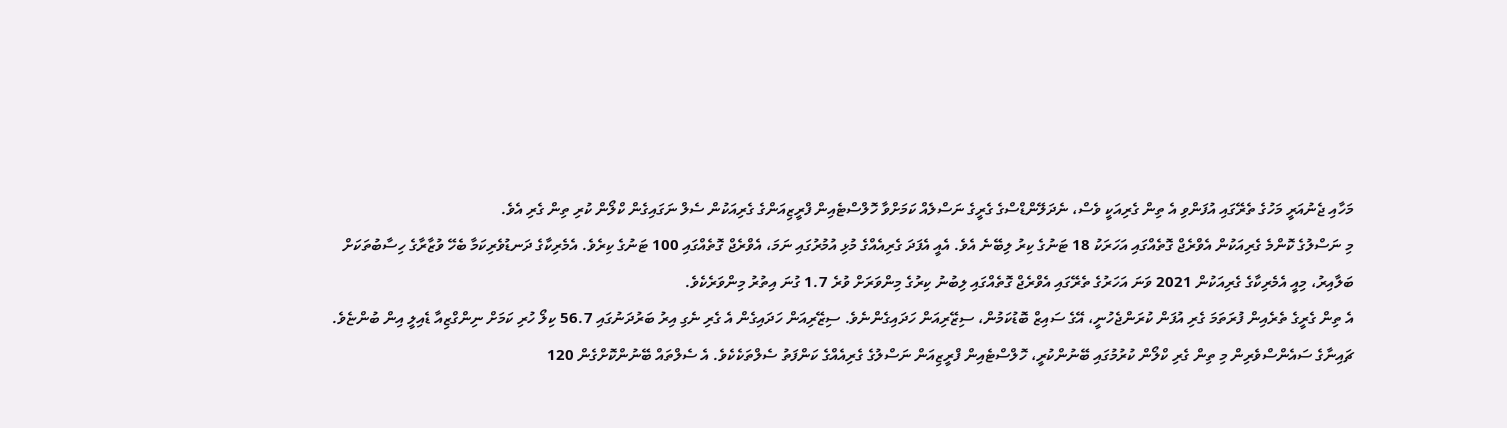މަހާއި ޖެނުއަރީ މަހުގެ ތެރޭގައި އުފަންވި އެ ތިން ގެރިއަކީ ވެސް، ނެދަލޭންޑްސްގެ ގެރީގެ ނަސްލެއް ކަމަށްވާ ހޮލްސްޓެއިން ފްރީޒިއަންގެ ގެރިއަކުން ސެލް ނަގައިގެން ކްލޯން ކުރި ތިން ގެރި އެވެ.
މި ނަސްލުގެ ކޮންމެ ގެރިއަކުން އެވްރެޖް ގޮތެއްގައި އަހަރަކު 18 ޓަނުގެ ކިރު ލިބޭނެ އެވެ. އެއީ އެފަދަ ގެރިއެއްގެ މުޅި އުމުރުގައި ނަމަ، އެވްރެޖް ގޮތެއްގައި 100 ޓަނުގެ ކިރެވެ. އެމެރިކާގެ ދަނޑުވެރިކަމާ ބެހޭ ވުޒާރާގެ ހިސާބުތަކަށް ބަލާއިރު، މިއީ އެމެރިކާގެ ގެރިއަކުން 2021 ވަނަ އަހަރުގެ ތެރޭގައި އެވްރެޖް ގޮތެއްގައި ލިބުނު ކިރުގެ މިންވަރަށް ވުރެ 1.7 ގުނަ އިތުރު މިންވަރެކެވެ.
އެ ތިން ގެރީގެ ތެރެއިން ފުރަތަމަ ގެރި އުފަން ކުރަންޖެހުނީ، އޭގެ ސައިޒް ބޮޑުކަމުން، ސިޒޭރިއަން ހަދައިގެންނެވެ. ސިޒޭރިއަން ހަދައިގެން އެ ގެރި ނެގި އިރު ބަރުދަނުގައި 56.7 ކިލޯ ހުރި ކަމަށް ނިންގްޒިއާ ޑެއިލީ އިން ބުންޏެވެ.
ޗައިނާގެ ސައެންސްވެރިން މި ތިން ގެރި ކްލޯން ކުރުމުގައި ބޭނުންކުރީ، ހޮލްސްޓެއިން ފްރީޒިއަން ނަސްލުގެ ގެރިއެއްގެ ކަންފަތު ސެލްތަކެކެވެ. އެ ސެލްތައް ބޭނުންކޮށްގެން 120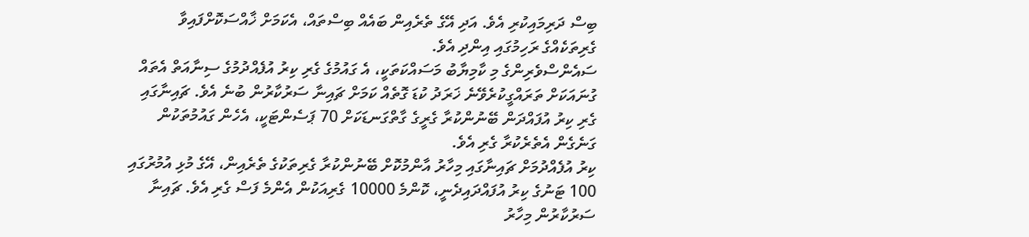ބިސް ދަރިމައިކުރި އެވެ. އަދި އޭގެ ތެރެއިން ބައެއް ބިސްތައް، އެކަމަށް ޚާއްސަކޮށްފައިވާ ގެރިތަކެއްގެ ރަހިމުގައި އިންދި އެވެ.
ސައެންސްވެރިންގެ މި ކާމިޔާބު މަސައްކަތަކީ، އެ ގައުމުގެ ގެރި ކިރު އުފެއްދުމުގެ ސިނާއަތް އެތައް ގުނައަކަށް ތަރައްގީކުރެވޭނެ ޚަރަދު ކުޑަ ގޮތެއް ކަމަށް ޗައިނާ ސަރުކާރުން ބުނެ އެވެ. ޗައިނާގައި ގެރި ކިރު އުފައްދަން ބޭނުންކުރާ ގެރީގެ ގާތްގަނޑަކަށް 70 ޕަސެންޓަކީ، އެހެން ގައުމުތަކުން ގަނެގެން އެތެރެކުރާ ގެރި އެވެ.
ކިރު އުފެއްދުމަށް ޗައިނާގައި މިހާރު އާންމުކޮށް ބޭނުންކުރާ ގެރިތަކުގެ ތެރެއިން، އޭގެ މުޅި އުމުރުގައި 100 ޓަނުގެ ކިރު އުފައްދައިދެނީ، ކޮންމެ 10000 ގެރިއަކުން އެންމެ ފަސް ގެރި އެވެ. ޗައިނާ ސަރުކާރުން މިހާރު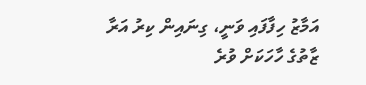އަމާޒު ހިފާފައި ވަނީ، ގިނައިން ކިރު އަރާ ޒާތުގެ ހާހަކަށް ވުރެ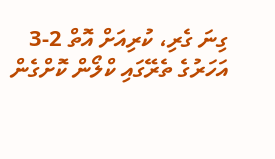ގިނަ ގެރި، ކުރިއަށް އޮތް 2-3 އަހަރުގެ ތެރޭގައި ކްލޯން ކޮށްގެން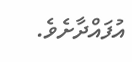އުފައްދާށެވެ.